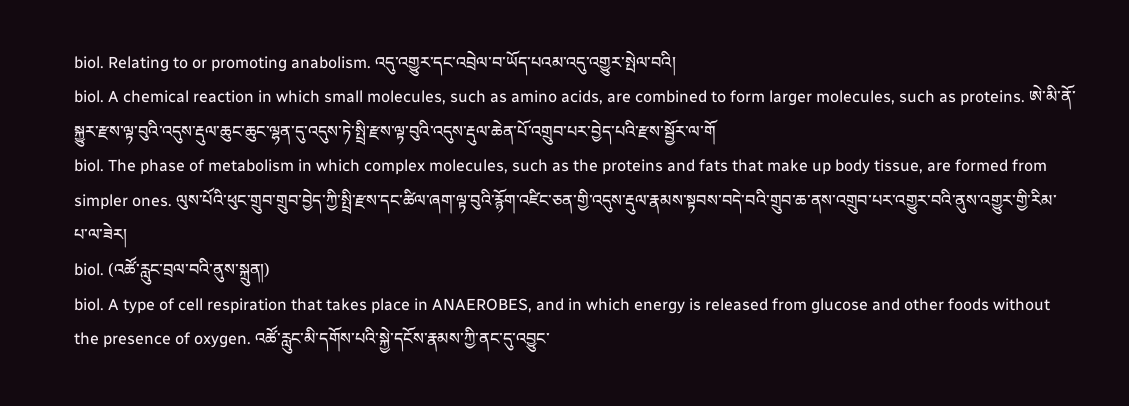biol. Relating to or promoting anabolism. འདུ་འགྱུར་དང་འབྲེལ་བ་ཡོད་པའམ་འདུ་འགྱུར་སྤེལ་བའི།
biol. A chemical reaction in which small molecules, such as amino acids, are combined to form larger molecules, such as proteins. ཨེ་མི་ནོ་སྐྱུར་རྫས་ལྟ་བུའི་འདུས་རྡུལ་ཆུང་ཆུང་ལྷན་དུ་འདུས་ཏེ་སྤྲི་རྫས་ལྟ་བུའི་འདུས་རྡུལ་ཆེན་པོ་འགྲུབ་པར་བྱེད་པའི་རྫས་སྦྱོར་ལ་གོ
biol. The phase of metabolism in which complex molecules, such as the proteins and fats that make up body tissue, are formed from simpler ones. ལུས་པོའི་ཕུང་གྲུབ་གྲུབ་བྱེད་ཀྱི་སྤྲི་རྫས་དང་ཚིལ་ཞག་ལྟ་བུའི་རྙོག་འཛིང་ཅན་གྱི་འདུས་རྡུལ་རྣམས་སྟབས་བདེ་བའི་གྲུབ་ཆ་ནས་འགྲུབ་པར་འགྱུར་བའི་ནུས་འགྱུར་གྱི་རིམ་པ་ལ་ཟེར།
biol. (འཚོ་རླུང་བྲལ་བའི་ནུས་སྐྲུན།)
biol. A type of cell respiration that takes place in ANAEROBES, and in which energy is released from glucose and other foods without the presence of oxygen. འཚོ་རླུང་མི་དགོས་པའི་སྐྱེ་དངོས་རྣམས་ཀྱི་ནང་དུ་འབྱུང་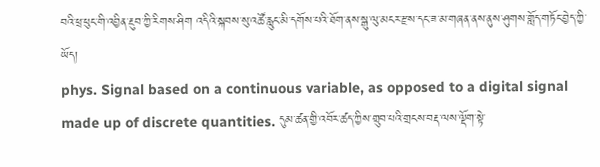བའི་ཕྲ་ཕུང་གི་འབྱིན་རྔུབ་ཀྱི་རིགས་ཤིག འདིའི་སྐབས་སུ་འཚོ་རླུང་མི་དགོས་པའི་ཐོག་ནས་སྒུ་ལུ་མངར་རྫས་དང་ཟ་མ་གཞན་ནས་ནུས་ཤུགས་གློད་གཏོང་བྱེད་ཀྱི་ཡོད།
phys. Signal based on a continuous variable, as opposed to a digital signal made up of discrete quantities. དུམ་ཚན་གྱི་འབོར་ཚད་ཀྱིས་གྲུབ་པའི་གྲངས་བརྡ་ལས་ལྡོག་སྟེ་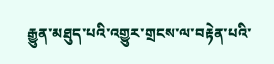རྒྱུན་མཐུད་པའི་འགྱུར་གྲངས་ལ་བརྟེན་པའི་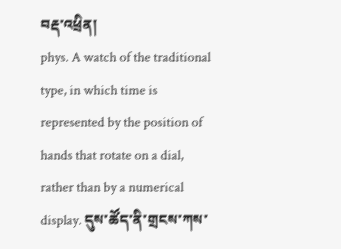བརྡ་འཕྲིན།
phys. A watch of the traditional type, in which time is represented by the position of hands that rotate on a dial, rather than by a numerical display. དུས་ཚོད་ནི་གྲངས་ཀས་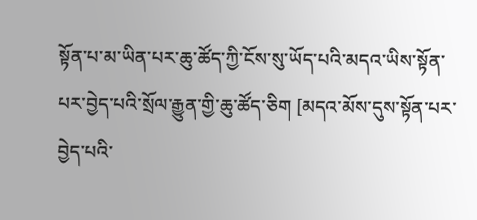སྟོན་པ་མ་ཡིན་པར་ཆུ་ཚོད་ཀྱི་ངོས་སུ་ཡོད་པའི་མདའ་ཡིས་སྟོན་པར་བྱེད་པའི་སྲོལ་རྒྱུན་གྱི་ཆུ་ཚོད་ཅིག [མདའ་མོས་དུས་སྟོན་པར་བྱེད་པའི་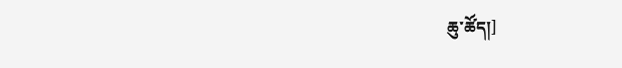ཆུ་ཚོད།]